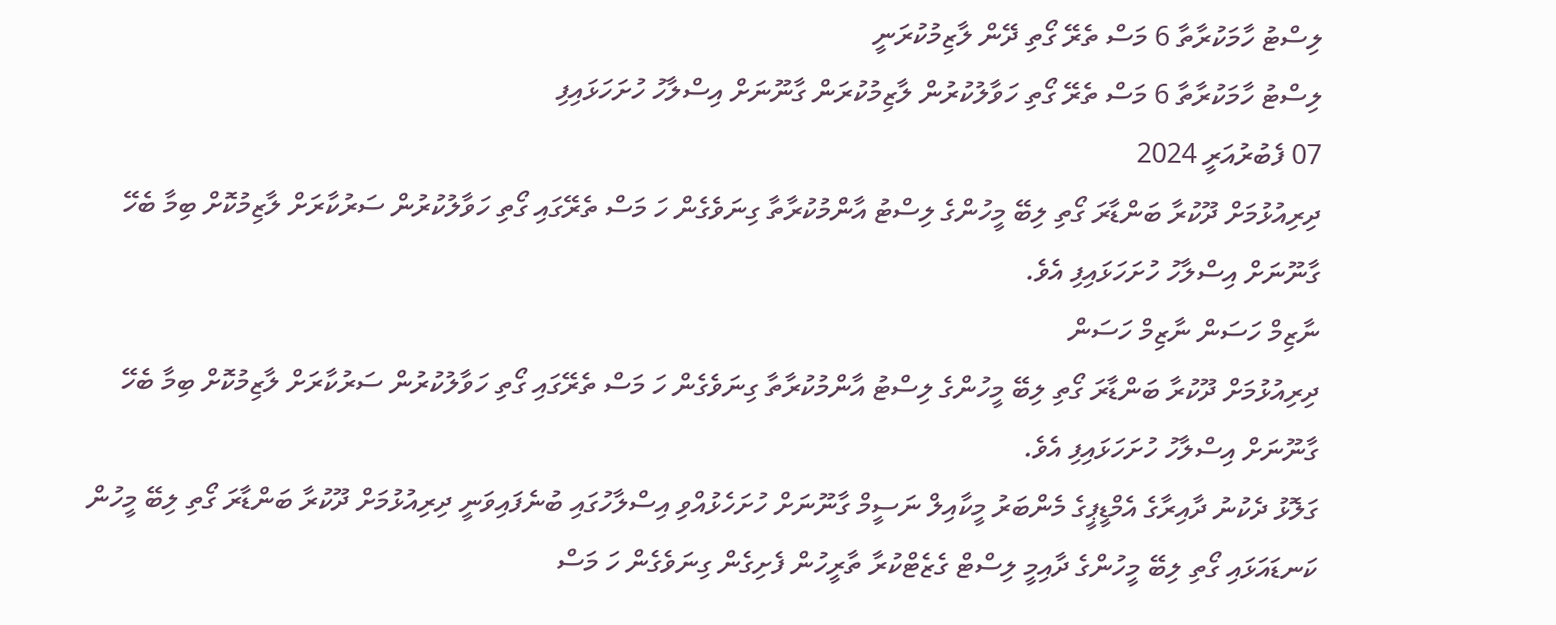ލިސްޓު ހާމަކުރާތާ 6 މަސް ތެރޭ ގޯތި ދޭން ލާޒިމުކުރަނީ
ލިސްޓު ހާމަކުރާތާ 6 މަސް ތެރޭ ގޯތި ހަވާލުކުރުން ލާޒިމުކުރަން ގާނޫނަށް އިސްލާހު ހުށަހަޅައިފި
07 ފެބުރުއަރީ 2024
ދިރިއުޅުމަށް ދޫކުރާ ބަންޑާރަ ގޯތި ލިބޭ މީހުންގެ ލިސްޓު އާންމުކުރާތާ ގިނަވެގެން ހަ މަސް ތެރޭގައި ގޯތި ހަވާލުކުރުން ސަރުކާރަށް ލާޒިމުކޮށް ބިމާ ބެހޭ ގާނޫނަށް އިސްލާހު ހުށަހަޅައިފި އެވެ.
ނާޒިމް ހަސަން ނާޒިމް ހަސަން
ދިރިއުޅުމަށް ދޫކުރާ ބަންޑާރަ ގޯތި ލިބޭ މީހުންގެ ލިސްޓު އާންމުކުރާތާ ގިނަވެގެން ހަ މަސް ތެރޭގައި ގޯތި ހަވާލުކުރުން ސަރުކާރަށް ލާޒިމުކޮށް ބިމާ ބެހޭ ގާނޫނަށް އިސްލާހު ހުށަހަޅައިފި އެވެ.
ގަލޮޅު ދެކުނު ދާއިރާގެ އެމްޑީޕީގެ މެންބަރު މީކާއިލް ނަސީމް ގާނޫނަށް ހުށަހެޅުއްވި އިސްލާހުގައި ބުނެފައިވަނީ ދިރިއުޅުމަށް ދޫކުރާ ބަންޑާރަ ގޯތި ލިބޭ މީހުން ކަނޑައަޅައި ގޯތި ލިބޭ މީހުންގެ ދާއިމީ ލިސްޓް ގެޒެޓްކުރާ ތާރީހުން ފެށިގެން ގިނަވެގެން ހަ މަސް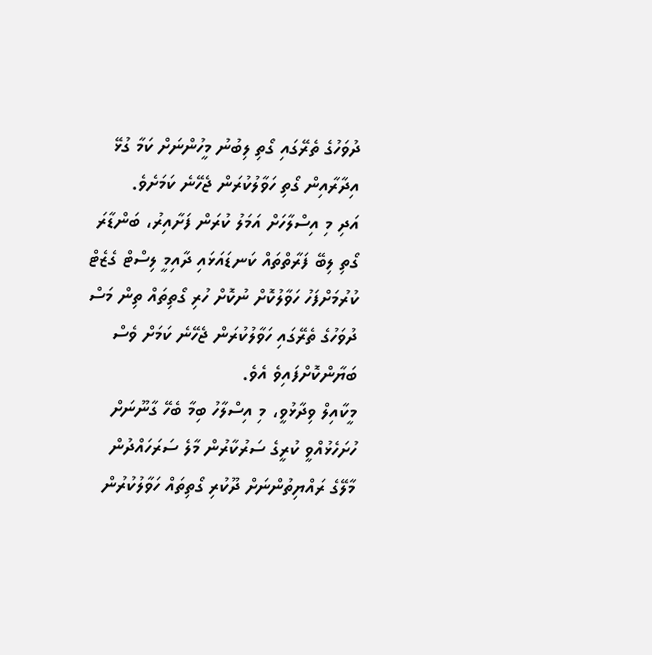ދުވަހުގެ ތެރޭގައި ގޯތި ލިބުނު މީހުންނަށް ކަމާ ގުޅޭ އިދާރާއިން ގޯތި ހަވާލުކުރަން ޖެހޭނެ ކަމަށެވެ.
އަދި މި އިސްލާހަށް އަމަލު ކުރަން ފަށާއިރު، ބަންޑާރަ ގޯތި ލިބޭ ފަރާތްތައް ކަނޑައަޅައި ދާއިމީ ލިސްޓް ގެޒެޓް ކުރުމަށްފަހު ހަވާލުކޮށް ނުކޮށް ހުރި ގޯތިތައް ތިން މަސް ދުވަހުގެ ތެރޭގައި ހަވާލުކުރަން ޖެހޭނެ ކަމަށް ވެސް ބަޔާންކޮށްފައިވެ އެވެ.
މީކާއިލް ވިދާޅުވީ، މި އިސްލާހު ބިމާ ބެހޭ ގާނޫނަށް ހުށަހެޅުއްވީ ކުރީގެ ސަރުކާރުން މާލެ ސަރަހައްދުން މާލޭގެ ރައްޔިތުންނަށް ދޫކުރި ގޯތިތައް ހަވާލުކުރުން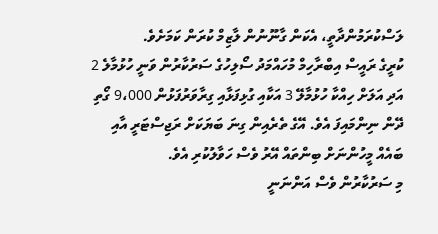ލަސްކުރަމުންދާތީ، އެކަން ގާނޫނުން ލާޒިމް ކުރަން ކަމަށެވެ.
ކުރީގެ ރައީސް އިބްރާހިމް މުހައްމަދު ސޯލިހުގެ ސަރުކާރުން ވަނީ ހުޅުމާލެ 2 އަދި އަލަށް ހިއްކާ ހުޅުމާލޭ 3 އަކާއި ގުޅިފަޅާއި ގިރާވަރުފަޅުން 9،000 ގޯތި ދޭން ނިންމައިފަ އެވެ. އޭގެ ތެރެއިން ގިނަ ބަޔަކަށް ރަޖިސްޓަރީ އާއި ބައެއް މީހުންނަށް ބިންތައް އޭރު ވެސް ހަވާލުކުރި އެވެ.
މި ސަރުކާރުން ވެސް އަންނަނީ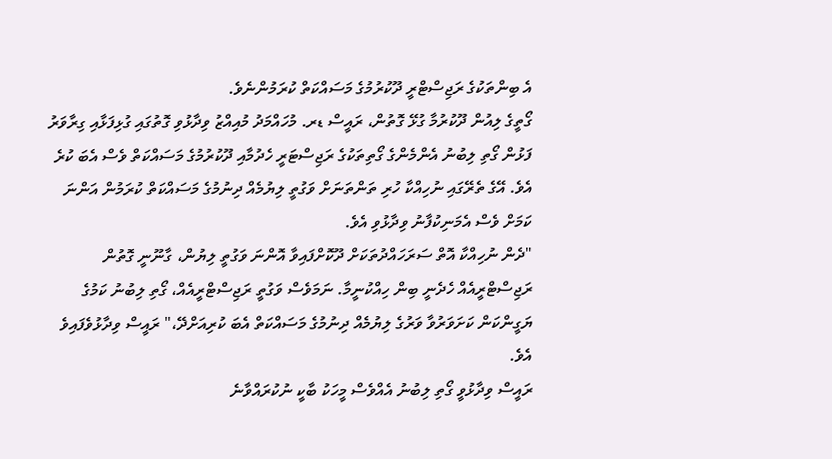އެ ބިންތަކުގެ ރަޖިސްޓްރީ ދޫކުރުމުގެ މަސައްކަތް ކުރަމުންނެވެ.
ގޯތީގެ ލިއުން ދޫކުރުމާ ގުޅޭ ގޮތުން، ރައީސް ޑރ. މުހައްމަދު މުއިއްޒު ވިދާޅުވި ގޮތުގައި ގުޅިފަޅާއި ގިރާވަރު ފަޅުން ގޯތި ލިބުނު އެންމެންގެ ގޯތިތަކުގެ ރަޖިސްޓަރީ ހެދުމާއި ދޫކުރުމުގެ މަސައްކަތް ވެސް އެބަ ކުރެ އެވެ. އޭގެ ތެރޭގައި ނުހިއްކާ ހުރި ތަންތަނަށް ވަގުތީ ލިޔުމެއް ދިނުމުގެ މަސައްކަތް ކުރަމުން އަންނަ ކަމަށް ވެސް އެމަނިކުފާނު ވިދާޅުވި އެވެ.
"ދެން ނުހިއްކާ އޮތް ސަރަހައްދުތަކަށް ދޫކޮށްފައިވާ އޮންނަ ވަގުތީ ލިޔުން، ގާނޫނީ ގޮތުން ރަޖިސްޓްރީއެއް ހެދެނީ ބިން ހިއްކުނީމާ. ނަމަވެސް ވަގުތީ ރަޖިސްޓްރީއެއް، ގޯތި ލިބުނު ކަމުގެ ޔަގީންކަން ކަށަވަރުވާ ވަރުގެ ލިޔުމެއް ދިނުމުގެ މަސައްކަތް އެބަ ކުރިއަށްދޭ،" ރައީސް ވިދާޅުވެފައިވެ އެވެ.
ރައީސް ވިދާޅުވީ ގޯތި ލިބުނު އެއްވެސް މީހަކު ބާކީ ނުކުރައްވާނެ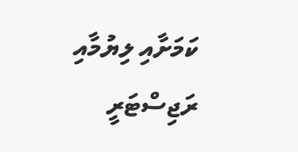ކަމަށާއި ލިޔުމާއި ރަޖިސްޓަރީ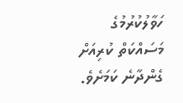ހަވާލުކުރުމުގެ މަސައްކަތް ކުރިއަށް ގެންދާނެ ކަމަށެވެ.